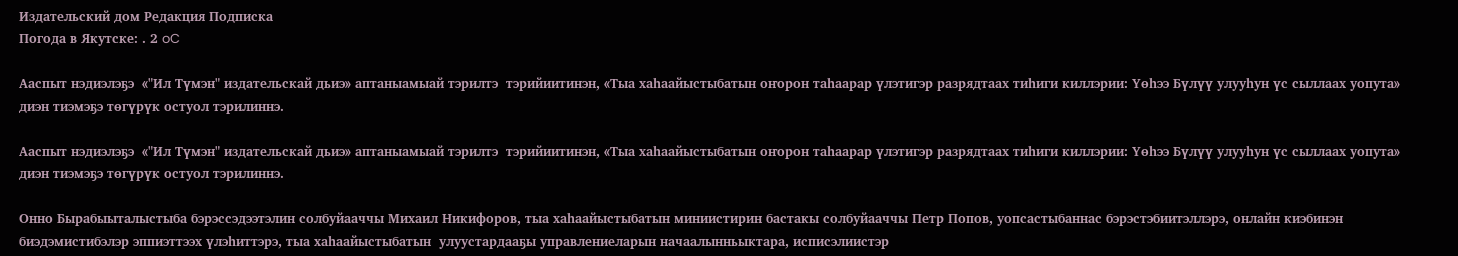Издательский дом Редакция Подписка
Погода в Якутске: . 2 oC

Ааспыт нэдиэлэҕэ  «"Ил Түмэн" издательскай дьиэ» аптаныамыай тэрилтэ  тэрийиитинэн, «Тыа хаһаайыстыбатын оҥорон таһаарар үлэтигэр разрядтаах тиһиги киллэрии: Үөһээ Бүлүү улууһун үс сыллаах уопута» диэн тиэмэҕэ төгүрүк остуол тэрилиннэ.

Ааспыт нэдиэлэҕэ  «"Ил Түмэн" издательскай дьиэ» аптаныамыай тэрилтэ  тэрийиитинэн, «Тыа хаһаайыстыбатын оҥорон таһаарар үлэтигэр разрядтаах тиһиги киллэрии: Үөһээ Бүлүү улууһун үс сыллаах уопута» диэн тиэмэҕэ төгүрүк остуол тэрилиннэ.

Онно Бырабыыталыстыба бэрэссэдээтэлин солбуйааччы Михаил Никифоров, тыа хаһаайыстыбатын миниистирин бастакы солбуйааччы Петр Попов, уопсастыбаннас бэрэстэбиитэллэрэ, онлайн киэбинэн биэдэмистибэлэр эппиэттээх үлэһиттэрэ, тыа хаһаайыстыбатын  улуустардааҕы управлениеларын начаалынньыктара, исписэлиистэр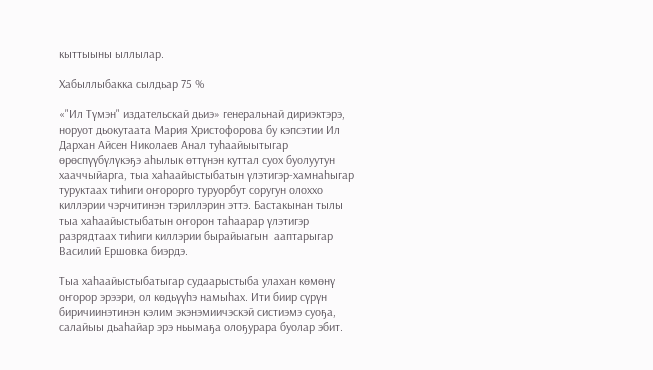кыттыыны ыллылар.

Хабыллыбакка сылдьар 75 %

«"Ил Түмэн" издательскай дьиэ» генеральнай дириэктэрэ, норуот дьокутаата Мария Христофорова бу кэпсэтии Ил Дархан Айсен Николаев Анал туһаайыытыгар өрөспүүбүлүкэҕэ аһылык өттүнэн куттал суох буолуутун хааччыйарга, тыа хаһаайыстыбатын үлэтигэр-хамнаһыгар туруктаах тиһиги оҥорорго туруорбут соругун олоххо киллэрии чэрчитинэн тэриллэрин эттэ. Бастакынан тылы тыа хаһаайыстыбатын оҥорон таһаарар үлэтигэр разрядтаах тиһиги киллэрии бырайыагын  ааптарыгар Василий Ершовка биэрдэ.

Тыа хаһаайыстыбатыгар судаарыстыба улахан көмөнү оҥорор эрээри, ол көдьүүһэ намыһах. Ити биир сүрүн биричиинэтинэн кэлим экэнэмиичэскэй систиэмэ суоҕа, салайыы дьаһайар эрэ ньымаҕа олоҕурара буолар эбит.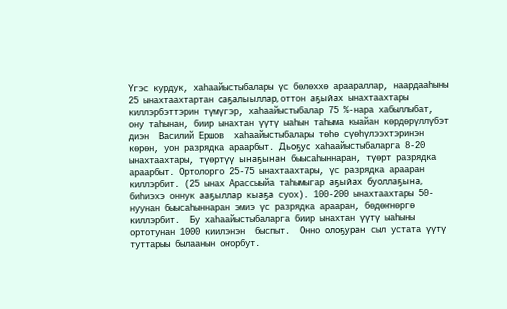Үгэс курдук, хаһаайыстыбалары үс бөлөххө араараллар, наардааһыны 25 ынахтаахтартан саҕалыыллар, оттон аҕыйах ынахтаахтары киллэрбэттэрин түмүгэр, хаһаайыстыбалар 75 %-нара хабыллыбат, ону таһынан, биир ынахтан үүтү ыаһын таһыма кыайан көрдөрүллүбэт диэн  Василий Ершов  хаһаайыстыбалары төһө сүөһүлээхтэринэн көрөн, уон разрядка араарбыт. Дьоҕус хаһаайыстыбаларга 8-20 ынахтаахтары, түөртүү ынаҕынан быысаһыннаран, түөрт разрядка араарбыт. Ортолорго 25-75 ынахтаахтары, үс разрядка арааран киллэрбит. (25 ынах Арассыыйа таһымыгар аҕыйах буоллаҕына, биһиэхэ оннук ааҕыллар кыаҕа суох). 100-200 ынахтаахтары 50-нуунан быысаһыннаран эмиэ үс разрядка арааран, бөдөҥнөргө киллэрбит.  Бу хаһаайыстыбаларга биир ынахтан үүтү ыаһыны ортотунан 1000 киилэнэн  быспыт.  Онно олоҕуран сыл устата үүтү туттарыы былаанын оҥорбут.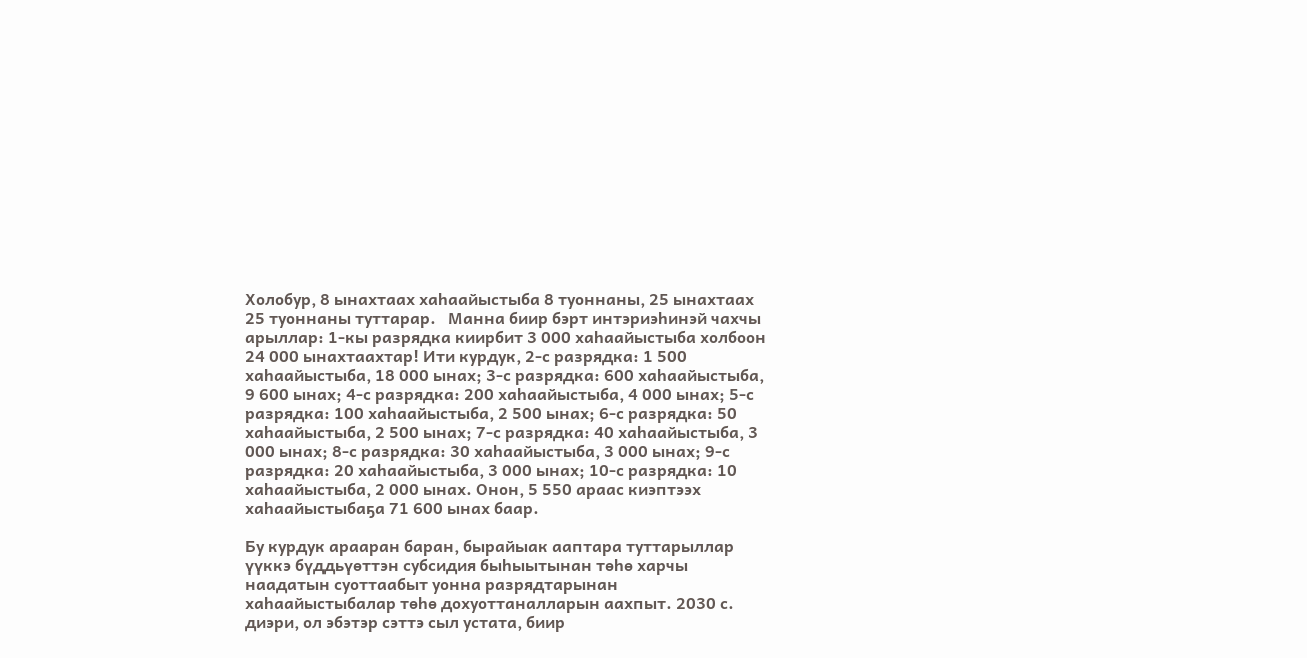Холобур, 8 ынахтаах хаһаайыстыба 8 туоннаны, 25 ынахтаах 25 туоннаны туттарар.   Манна биир бэрт интэриэһинэй чахчы арыллар: 1-кы разрядка киирбит 3 000 хаһаайыстыба холбоон 24 000 ынахтаахтар! Ити курдук, 2-с разрядка: 1 500 хаһаайыстыба, 18 000 ынах; 3-с разрядка: 600 хаһаайыстыба, 9 600 ынах; 4-с разрядка: 200 хаһаайыстыба, 4 000 ынах; 5-с разрядка: 100 хаһаайыстыба, 2 500 ынах; 6-с разрядка: 50 хаһаайыстыба, 2 500 ынах; 7-с разрядка: 40 хаһаайыстыба, 3 000 ынах; 8-с разрядка: 30 хаһаайыстыба, 3 000 ынах; 9-с разрядка: 20 хаһаайыстыба, 3 000 ынах; 10-с разрядка: 10 хаһаайыстыба, 2 000 ынах. Онон, 5 550 араас киэптээх хаһаайыстыбаҕа 71 600 ынах баар.

Бу курдук арааран баран, бырайыак ааптара туттарыллар үүккэ бүддьүөттэн субсидия быһыытынан төһө харчы наадатын суоттаабыт уонна разрядтарынан хаһаайыстыбалар төһө дохуоттаналларын аахпыт. 2030 с. диэри, ол эбэтэр сэттэ сыл устата, биир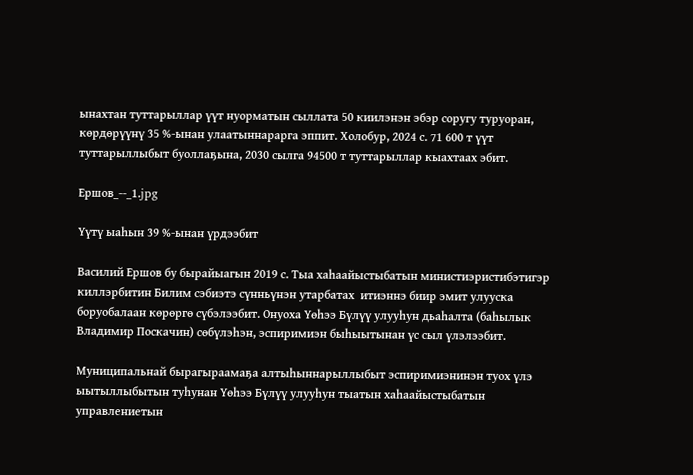ынахтан туттарыллар үүт нуорматын сыллата 50 киилэнэн эбэр соругу туруоран, көрдөрүүнү 35 %-ынан улаатыннарарга эппит. Холобур, 2024 с. 71 600 т үүт туттарыллыбыт буоллаҕына, 2030 сылга 94500 т туттарыллар кыахтаах эбит.

Ершов_--_1.jpg

Үүтү ыаһын 39 %-ынан үрдээбит

Василий Ершов бу бырайыагын 2019 с. Тыа хаһаайыстыбатын министиэристибэтигэр киллэрбитин Билим сэбиэтэ сүнньүнэн утарбатах  итиэннэ биир эмит улууска боруобалаан көрөргө сүбэлээбит. Онуоха Үөһээ Бүлүү улууһун дьаһалта (баһылык Владимир Поскачин) сөбүлэһэн, эспиримиэн быһыытынан үс сыл үлэлээбит.

Муниципальнай бырагыраамаҕа алтыһыннарыллыбыт эспиримиэнинэн туох үлэ ыытыллыбытын туһунан Үөһээ Бүлүү улууһун тыатын хаһаайыстыбатын управлениетын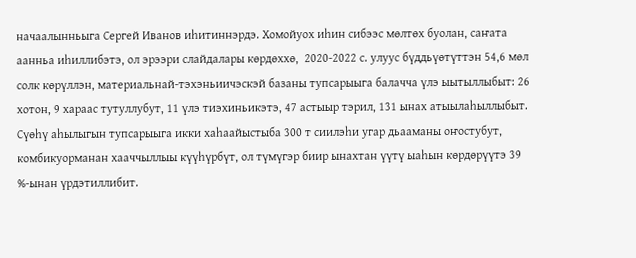начаалынньыга Сергей Иванов иһитиннэрдэ. Хомойуох иһин сибээс мөлтөх буолан, саҥата аанньа иһиллибэтэ, ол эрээри слайдалары көрдөххө,  2020-2022 с. улуус бүддьүөтүттэн 54,6 мөл солк көрүллэн, материальнай-тэхэньиичэскэй базаны тупсарыыга балачча үлэ ыытыллыбыт: 26 хотон, 9 хараас тутуллубут, 11 үлэ тиэхиньикэтэ, 47 астыыр тэрил, 131 ынах атыылаһыллыбыт. Сүөһү аһылыгын тупсарыыга икки хаһаайыстыба 300 т сиилэһи угар дьааманы оҥостубут, комбикуорманан хааччыллыы күүһүрбүт, ол түмүгэр биир ынахтан үүтү ыаһын көрдөрүүтэ 39 %-ынан үрдэтиллибит.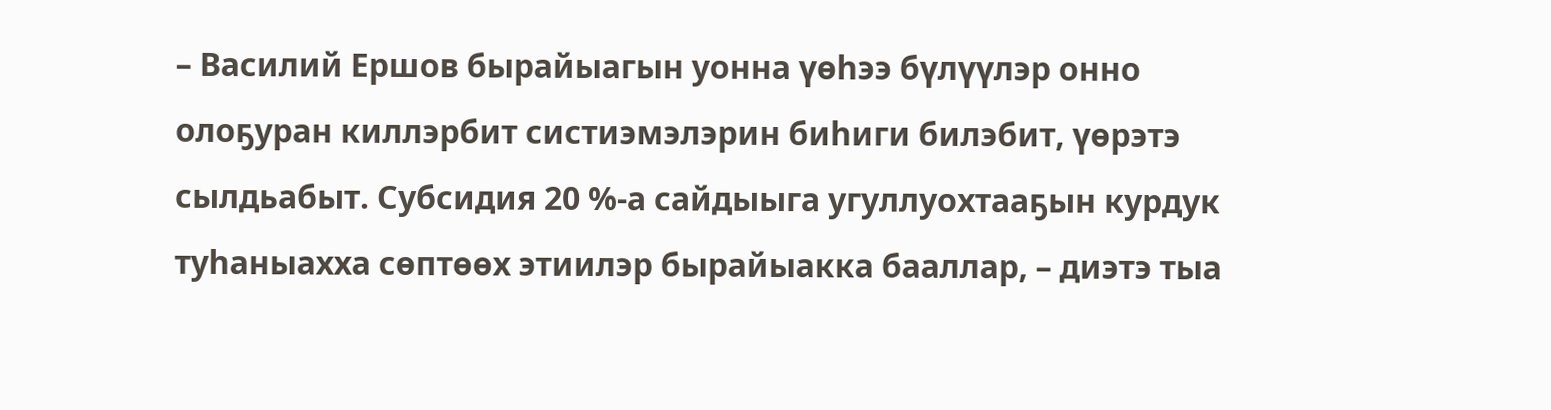– Василий Ершов бырайыагын уонна үөһээ бүлүүлэр онно олоҕуран киллэрбит систиэмэлэрин биһиги билэбит, үөрэтэ сылдьабыт. Субсидия 20 %-а сайдыыга угуллуохтааҕын курдук туһаныахха сөптөөх этиилэр бырайыакка бааллар, – диэтэ тыа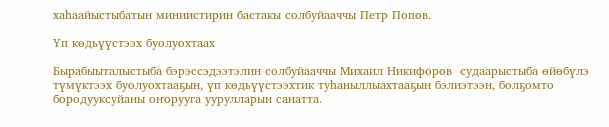хаһаайыстыбатын миниистирин бастакы солбуйааччы Петр Попов.

Үп көдьүүстээх буолуохтаах

Бырабыыталыстыба бэрэссэдээтэлин солбуйааччы Михаил Никифоров  судаарыстыба өйөбүлэ түмүктээх буолуохтааҕын, үп көдьүүстээхтик туһаныллыахтааҕын бэлиэтээн, болҕомто бородууксуйаны оҥорууга уурулларын санатта.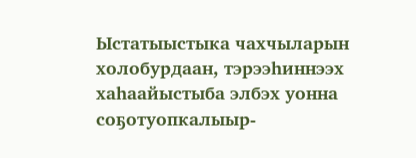Ыстатыыстыка чахчыларын холобурдаан, тэрээһиннээх хаһаайыстыба элбэх уонна соҕотуопкалыыр-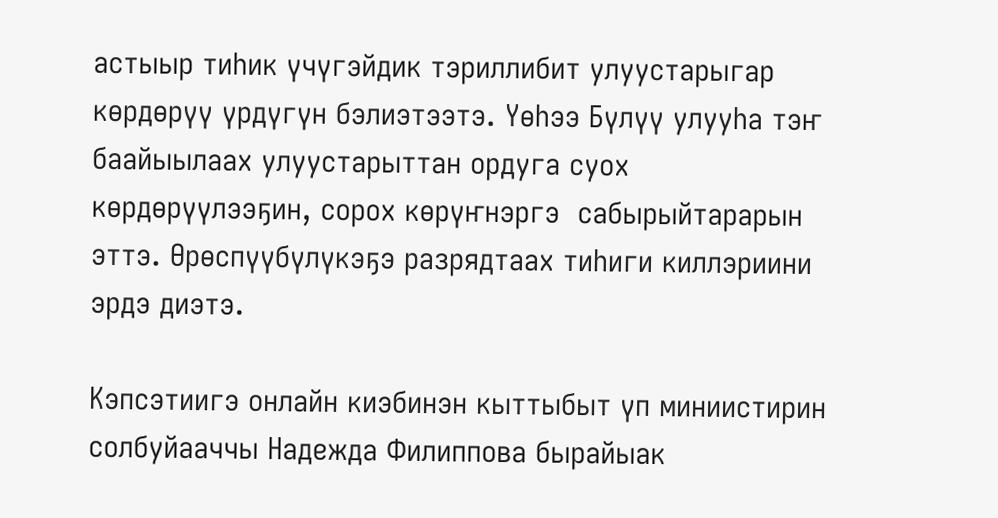астыыр тиһик үчүгэйдик тэриллибит улуустарыгар көрдөрүү үрдүгүн бэлиэтээтэ. Үөһээ Бүлүү улууһа тэҥ баайыылаах улуустарыттан ордуга суох көрдөрүүлээҕин, сорох көрүҥнэргэ  сабырыйтарарын эттэ. Өрөспүүбүлүкэҕэ разрядтаах тиһиги киллэриини  эрдэ диэтэ.

Кэпсэтиигэ онлайн киэбинэн кыттыбыт үп миниистирин солбуйааччы Надежда Филиппова бырайыак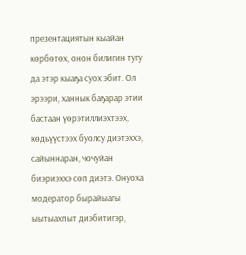презентациятын кыайан көрбөтөх, онон билигин тугу да этэр кыаҕа суох эбит. Ол эрээри, ханнык баҕарар этии бастаан үөрэтиллиэхтээх, көдьүүстээх буолсу диэтэххэ, сайыннаран, чочуйан биэриэххэ сөп диэтэ. Онуоха модератор бырайыагы ыытыахпыт диэбитигэр,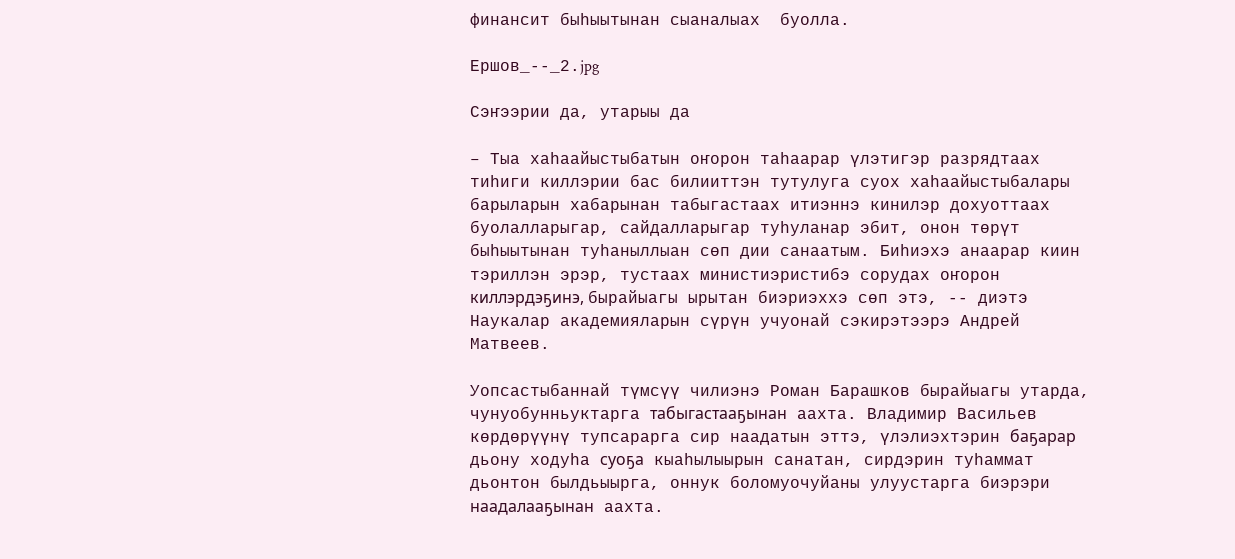финансит быһыытынан сыаналыах  буолла.

Ершов_--_2.jpg

Сэҥээрии да, утарыы да

– Тыа хаһаайыстыбатын оҥорон таһаарар үлэтигэр разрядтаах тиһиги киллэрии бас билииттэн тутулуга суох хаһаайыстыбалары барыларын хабарынан табыгастаах итиэннэ кинилэр дохуоттаах буолалларыгар, сайдалларыгар туһуланар эбит, онон төрүт быһыытынан туһаныллыан сөп дии санаатым. Биһиэхэ анаарар киин тэриллэн эрэр, тустаах министиэристибэ сорудах оҥорон киллэрдэҕинэ, бырайыагы ырытан биэриэххэ сөп этэ, -- диэтэ Наукалар академияларын сүрүн учуонай сэкирэтээрэ Андрей Матвеев.

Уопсастыбаннай түмсүү чилиэнэ Роман Барашков бырайыагы утарда, чунуобунньуктарга табыгастааҕынан аахта. Владимир Васильев көрдөрүүнү тупсарарга сир наадатын эттэ, үлэлиэхтэрин баҕарар дьону ходуһа суоҕа кыаһылыырын санатан, сирдэрин туһаммат дьонтон былдьыырга, оннук боломуочуйаны улуустарга биэрэри наадалааҕынан аахта.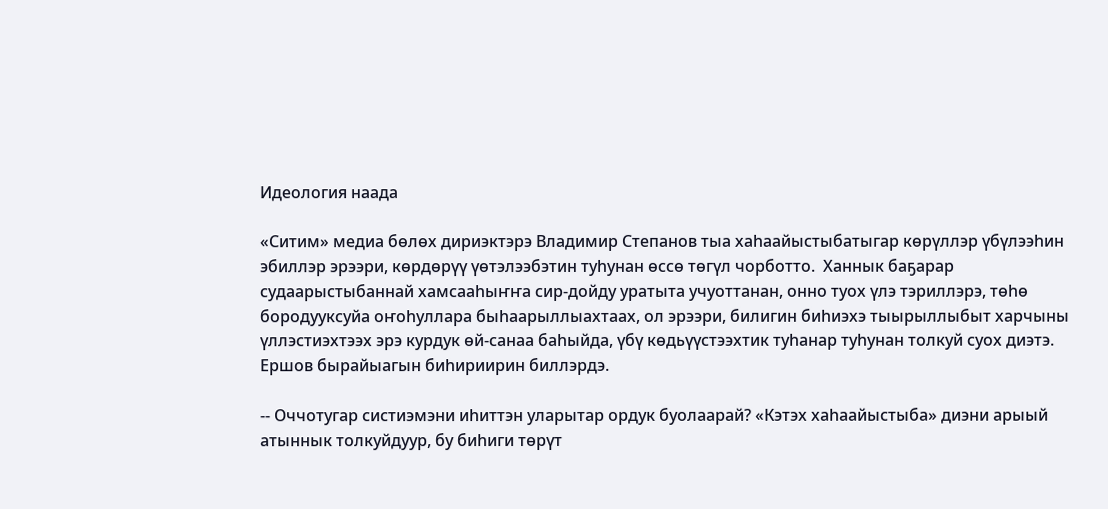Идеология наада

«Ситим» медиа бөлөх дириэктэрэ Владимир Степанов тыа хаһаайыстыбатыгар көрүллэр үбүлээһин эбиллэр эрээри, көрдөрүү үөтэлээбэтин туһунан өссө төгүл чорботто.  Ханнык баҕарар судаарыстыбаннай хамсааһыҥҥа сир-дойду уратыта учуоттанан, онно туох үлэ тэриллэрэ, төһө бородууксуйа оҥоһуллара быһаарыллыахтаах, ол эрээри, билигин биһиэхэ тыырыллыбыт харчыны үллэстиэхтээх эрэ курдук өй-санаа баһыйда, үбү көдьүүстээхтик туһанар туһунан толкуй суох диэтэ. Ершов бырайыагын биһириирин биллэрдэ.

-- Оччотугар систиэмэни иһиттэн уларытар ордук буолаарай? «Кэтэх хаһаайыстыба» диэни арыый атыннык толкуйдуур, бу биһиги төрүт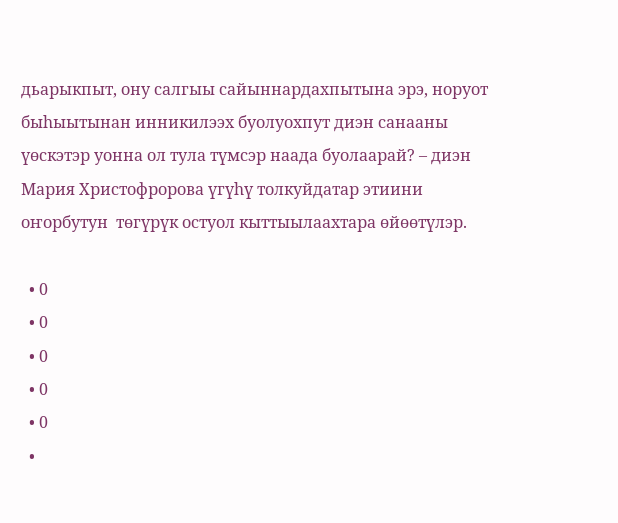дьарыкпыт, ону салгыы сайыннардахпытына эрэ, норуот быһыытынан инникилээх буолуохпут диэн санааны үөскэтэр уонна ол тула түмсэр наада буолаарай? – диэн Мария Христофророва үгүһү толкуйдатар этиини оҥорбутун  төгүрүк остуол кыттыылаахтара өйөөтүлэр.

  • 0
  • 0
  • 0
  • 0
  • 0
  •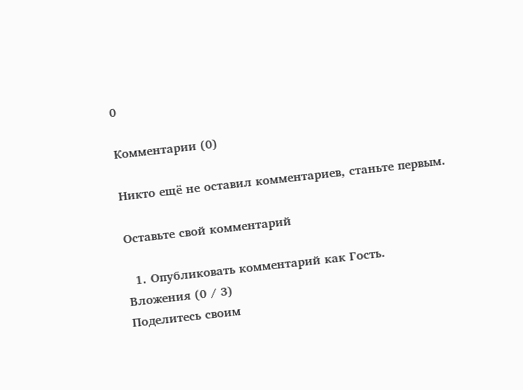0

Комментарии (0)

Никто ещё не оставил комментариев, станьте первым.

Оставьте свой комментарий

  1. Опубликовать комментарий как Гость.
Вложения (0 / 3)
Поделитесь своим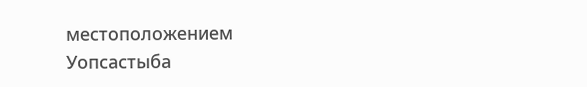местоположением
Уопсастыба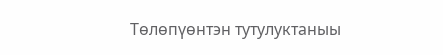Төлөпүөнтэн тутулуктаныы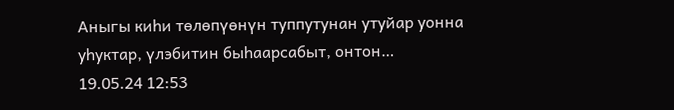Аныгы киһи төлөпүөнүн туппутунан утуйар уонна уһуктар, үлэбитин быһаарсабыт, онтон…
19.05.24 12:53